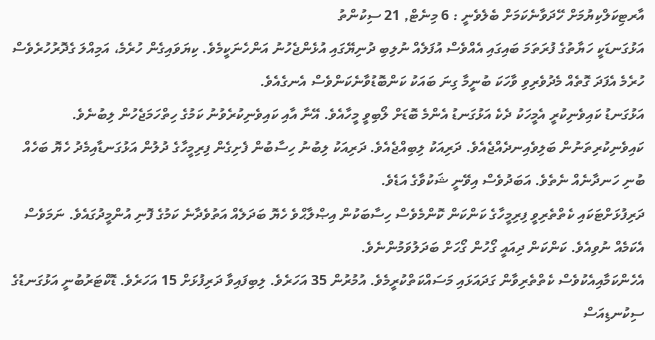އާރޓިކަލްކިޔުމަށް ހޭދަވާނެކަމަށް ބެލެވެނީ : 6 މިނެޓް, 21 ސިކުންތު
އަޅުގަނޑަކީ ހަޔާތުގެ ފުރަތަމަ ބައިގައި އެއްވެސް އުފަލެއް ނުލިބި ދުނިޔޭގައި އުޅެންޖެހުނު އަންހެނަކީމެވެ. ކިޔަވައިގެން ހުރެމެ، އަމިއްލަ ގެދޮރުހުރެވެސް ހުރެމެ އެފަދަ ގޮތެއް މެދުވެރިވި ވާހަކަ ބުނީމާ ގިނަ ބައަކު ކަންބޮޑުވާނެކަންވެސް އެނގެއެވެ.
އަޅުގަނޑު ކައިވެނިކުރީ އެމީހަކު ދެކެ އަޅުގަނޑު އެންމެ ބޮޑަށް ލޯބިވީ މީހާއެވެ. އޭނާ އާއި ކައިވެނިކުރެވުނު ކަމުގެ ހިތްހަމަޖެހުން ލިބުނެވެ. ކައިވެނިކުރިތަނުން ބަލިވެއިނދެއްޖެއެވެ. ދަރިއަކު ލިބިއްޖެއެވެ. ދަރިއަކު ލިބުނު ހިސާބުން ފެށިގެން ފިރިމީހާގެ ދުލުން އަޅުގަނޑާއިމެދު ހެޔޮ ބަހެއް ބުނި ހަނދާނެއް ނެތެވެ. އަބަދުވެސް އިވޭނީ ޝަކުވާގެ އަޑެވެ.
ދަރިފުޅަށްޓަކައި ކެތްތެރިވީ ފިރިމީހާގެ ކަންކަން ކޮންމެވެސް ހިސާބަކުން އިޞްލާޙްވެ ހެޔޮ ބަދަލެއް އަތުވެދާނެ ކަމުގެ ފޮނި އުންމީދުގައެވެ. ނަމަވެސް އެކަމެއް ނުވިއެވެ. ކަންކަން ދިއައީ ގޯހުން ގޯހަށް ބަދަލުވަމުންނެވެ.
އެހެންކަމާއިއެކުވެސް ކެތްތެރިވާން ގަދައަޅައި މަސައްކަތްކުރީމެވެ. އުމުރުން 35 އަހަރެވެ. ލިބިފައިވާ ދަރިފުޅަށް 15 އަހަރެވެ. ޑޮކްޓަރުބުނީ އަޅުގަނޑުގެ ސިކުނޑިއަސް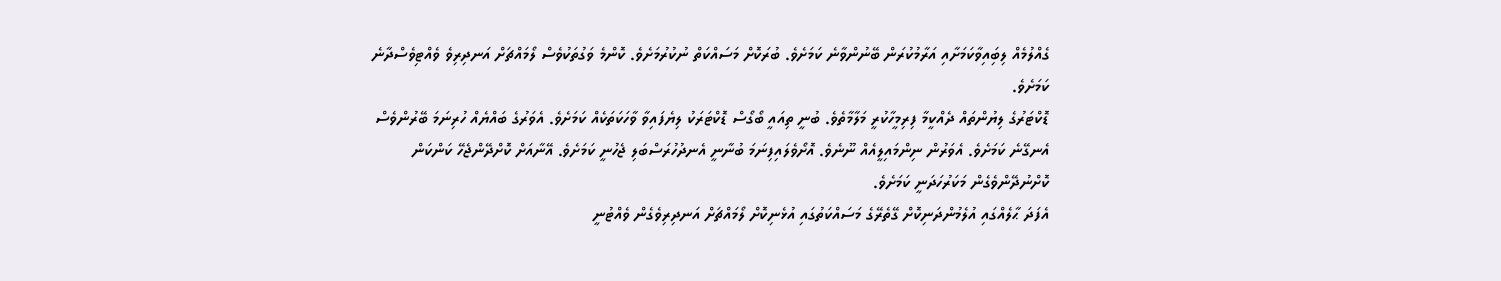ގެއްލުމެއް ލިބިައިވާކަމަށާއި އަރާމުކުރަން ބޭނުންވާނެ ކަމަށެވެ. ބުރަކޮށް މަސައްކަތް ނުކުރުމަށެވެ. ކޮންމެ ވަގުތަކުވެސް ލޯމައްޗަށް އަނދިރިވެ ވެއްޓިވެސްދާނެ ކަމަށެވެ.
ޑޮކްޓަރުގެ ލިޔުންތައް ދެއްކީމާ ފިރިމީހާކުރީ މަލާމާތެވެ. ބުނީ ތިއައީ ބޯގޯސް ޑޮކްޓަރަކު ލިޔެފައިވާ ވާހަކަތަކެއް ކަމަށެވެ. އެވަރުގެ ބައްޔެއް ހުރިނަމަ ބޭރުންވެސް އެނގޭނެ ކަމަށެވެ. އެވަރުން ނިންމައިލީއެއް ނޫނެވެ. އޮށޯވެލައިފިނަމަ ބުނާނީ އެނދުހުރަސްބަލި ޖެހުނީ ކަމަށެވެ. އޭނާއަށް ކޮށްދޭންޖެހޭ ކަންކަން ކޮށްނުދޭންވެގެން މަކަރުހަދަނީ ކަމަށެވެ.
އެފަދަ ޙާލެއްގައި އުލެމުންދަނިކޮށް ގޭތެރޭގެ މަސައްކަތުގައި އުޅެނިކޮށް ލޯމައްޗަށް އަނދިރިވެގެން ވެއްޓުނީ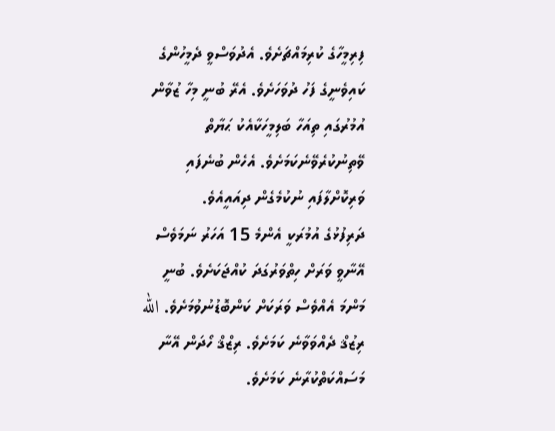ފިރިމީހާގެ ކުރިމައްޗަށެވެ. އެދުވަސްވީ ދެމީހުންގެ ކައިވެނީގެ ފަހު ދުވަހަށެވެ. އެރޭ ބުނީ މިހާ ޒުވާން އުމުރުގައި ތިއަހާ ބަލިމީހަކާއެކު ޙަޔާތް ވޭތިނުކުރެވޭނެކަމަށެވެ. އެހެން ބުނެފައި ވަރިކޮށްލާފައި ނުކުމެގެން ދިއައީއެވެ.
ދަރިފުޅުގެ އުމުރަކީ އެންމެ 15 އަހަރު ނަމަވެސް އޭނާވީ ވަރަށް ހިތްވަރުގަދަ ކުއްޖަކަށެވެ. ބުނީ މަންމަ އެއްވެސް ވަރަކަށް ކަންބޮޑުނުވުމަށެވެ. الله ރިޒުޤް ދެއްވަވާނެ ކަމަށެވެ. ރިޒްޤް ހޯދަން އޭނާ މަސައްކަތްކުރާނެ ކަމަށެވެ.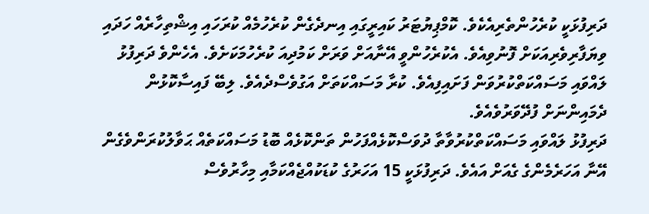ދަރިފުޅަކީ ކުރެހުންތެރިއެކެވެ. ކޮމްޕިޔުޓަރު ކައިރީގައި އިނދެގެން ކުރެހުމެއް ކުރަހައި އިޝްތިހާރެއް ހަދައި ވިޔަފާރިވެރިއަކަށް ފޮނުވިއެވެ. އެކުރެހުންވީ އޭނާއަށް ވަރަށް ކަމުދިއަ ކުރެހުމަކަށެވެ. އެހެންވެ ދަރިފުޅު ލައްވައި މަސައްކަތްކުރުވަން ފަށައިފިއެވެ. ކުރާ މަސައްކަތަށް އަގުވެސްދެއެވެ. ލިބޭ ފައިސާކޮޅުން ދެމައިންނަށް ފުދޭވަރުވެއެވެ.
ދަރިފުޅު ލައްވައި މަސައްކަތްކުރުވާތާ ދުވަސްކޮޅެއްފަހުން ތަންކޮޅެއް ބޮޑު މަސައްކަތެއް ޙަވާލުކުރަންވެގެން އޭނާ އަހަރެމެންގެ ގެއަށް އައެވެ. ދަރިފުޅަކީ 15 އަހަރުގެ ކުޑަކުއްޖެއްކަމާއި މިހާރުވެސް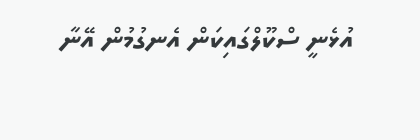އުޅެނީ ސްކޫލްގައިކަން އެނގުމުން އޭނާ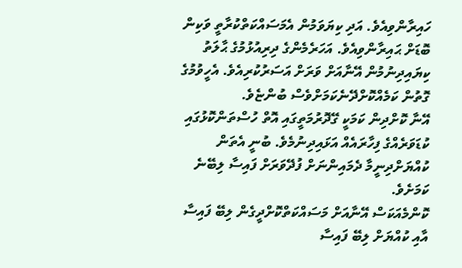ހައިރާންވިއެވެ. އަދި ކިޔަވަމުން އެމަސައްކަތްކުރާތީ ވަކިން ބޮޑަށް ޙައިރާންވިއެވެ. އަހަރެމެންގެ ދިރިއުޅުމުގެ ޙާލަތު ކިޔައިދިނުމުން އޭނާއަށް ވަރަށް އަސަރުކުރިއެވެ. އެހީވުމުގެ ގޮތުން ކަމެއްކޮށްދޭނެކަމަށްވެސް ބުންޏެވެ.
އޭނާ ކޮށްދިން ކަމަކީ ގޭދޮރުމަތީގައި އޮތް ހުސްތަންކޮޅުގައި ކުޑަވަރެއްގެ ފިހާރައެއް އަޅައިދިނުމެވެ. ބުނީ އެތަން ކުއްޔަށްދިނީމާ ދެމައިންނަށް ފުދޭވަރަށް ފައިސާ ލިބޭނެ ކަމަށެވެ.
ކޮންމެއަކަސް އޭނާއަށް މަސައްކަތްކޮށްދީގެން ލިބޭ ފައިސާ އާއި ކުއްޔަށް ލިބޭ ފައިސާ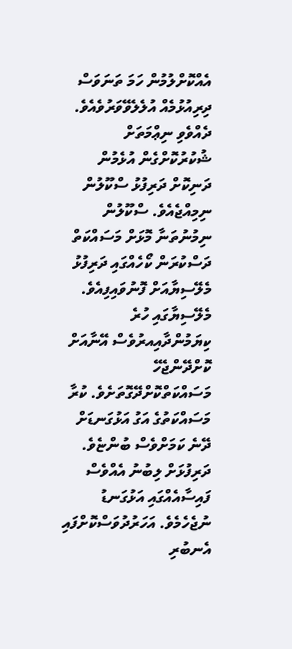އެއްކޮށްލުމުން ހަމަ ތަނަވަސް ދިރިއުޅުމެއް އުލެލެވޭވަރުވެއެވެ. ދެއްވެވި ނިޢްމަތަށް ޝުކުރުކޮށްގެން އުޅެމުން ދަނިކޮށް ދަރިފުޅު ސްކޫލުން ނިމިއްޖެއެވެ. ސްކޫލުން ނިމުނުތަނާ މޮޅަށް މަސައްކަތް ދަސްކުރަން ކޯހެއްގައި ދަރިފުޅު މެލޭސިޔާއަށް ފޮނުވައިފިއެވެ. މެލޭސިޔާގައި ހުރެ ކިޔަމުންދާއިއރުވެސް އޭނާއަށް ކޮށްދޭންޖެހޭ މަސައްކަތްކޮށްދޭގޮތަށެވެ. ކުރާ މަސައްކަތުގެ އަގު އަޅުގަނޑަށް ދޭނެ ކަމަށްވެސް ބުންޏެވެ.
ދަރިފުޅަށް ލިބުނު އެއްވެސް ފައިސާއެއްގައި އަޅުގަނޑު ނުޖެހެމެވެ. އަހަރުދުވަސްކޮށްފައި އެނބުރި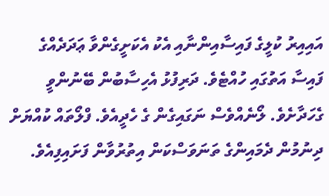އައިއިރު ކުލީގެ ފައިސާއިންނާއި އެކު އެކަށީގެންވާ ޢަދަދެއްގެ ފައިސާ އަތުގައި ހުއްޓެވެ. ދަރިފުޅު އެހިސާބުން ބޭނުންވީ ގެހަދާށެވެ. ލޯނެއްވެސް ނަގައިގެން ގެ ހެދީއެވެ. ފްލޯތައް ކުއްޔަށް ދިނުމުން ދެމައިންގެ ތަނަވަސްކަން އިތުރުވާން ފަށައިފިއެވެ.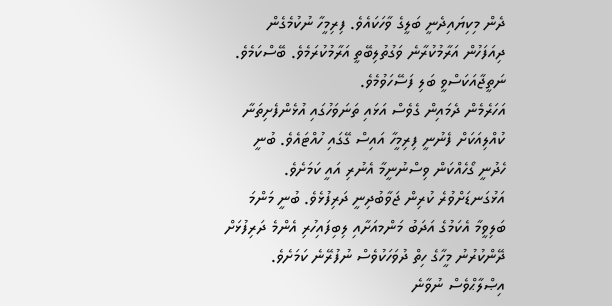ދެން މިކިޔައިދެނީ ބަލީގެ ވާހަކައެވެ. ފިރިމީހާ ނުކުމެގެން ދިއަފަހުން އަރާމުކުރާނެ ވަގުތުލިބޭތީ އަރާމުކުރަމެވެ. ބޭސްކަމެވެ. ނަތީޖާއަކަސްވީ ބަލި ފަސޭހަވުމެވެ.
އަހަރެމެން ދެމައިން ގެވެސް އަޅައި ތަނަވަހުގައި އުޅެންފެށިތަނާ ކުއްލިއަކަށް ފެނުނީ ފިރިމީހާ އައިސް ގޭގައި ހުއްޓައެވެ. ބުނީ ހެދުނީ ގޯހެއްކަން ވިސްނުނީމާ އެނުރި އައީ ކަމަށެވެ. އަޅުގަނޑަށްވުރެ ކުރިން ޖަވާބުދިނީ ދަރިފުޅެވެ. ބުނީ މަންމަ ބަލިވީމާ އެކަމުގެ އަދަބު މަންމއަށާއި ލިބިފައިހުރި އެންމެ ދަރިފުޅަށް ދޭންކުރުނު މީހާގެ ހިތް ދުވަހަކުވެސް ނުފުރޭނެ ކަމަށެވެ. އިޞްލާޙްވެސް ނުވާނެ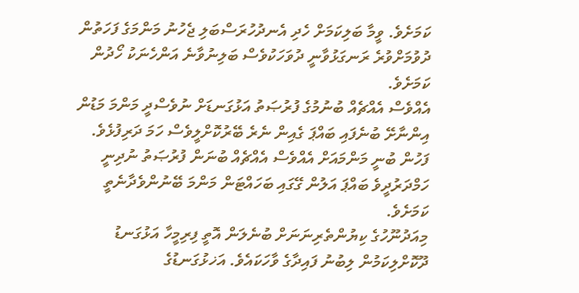ކަމަށެވެ. ވީމާ ބަލިކަމަށް ހެދި އެނދުހުރަސްބަލި ޖެހުނު މަންމަގެ ފަހަތުން ދުވުމަށްވުރެ ރަނގަޅުވާނީ ދުވަހަކުވެސް ބަލިނުވާނެ އަންހެނަކު ހޯދުން ކަމަށެވެ.
އެއްވެސް އެއްޗެއް ބުނުމުގެ ފުރުޞަތު އަޅުގަނޑަށް ނުވެސްދީ މަންމަ މަޑުން އިންނާށޭ ބުނެފައި ބައްޕަ ގެއިން ނެރެ ބޭރުކޮށްލީވެސް ހަމަ ދަރިފުޅެވެ. ފަހުން ބުނީ މަންމައަށް އެއްވެސް އެއްޗެއް ބުނަން ފުރުޞަތު ނުދިނީ ހަމްދަރުދީވެ ބައްޕަ އަލުން ގޭގައި ބަހައްޓަން މަންމަ ބޭނުންވެދާނެތީ ކަމަށެވެ.
މިއަދުނޫހުގެ ކިޔުންތެރިނަނަށް ބުނެލަން އޮތީ ފިރިމީހާ އަޅުގަނޑު ދޫކޮށްލިކަމުން ލިބުނު ފައިދާގެ ވާހަކައެވެ. އަޚޅުގަނޑުގެ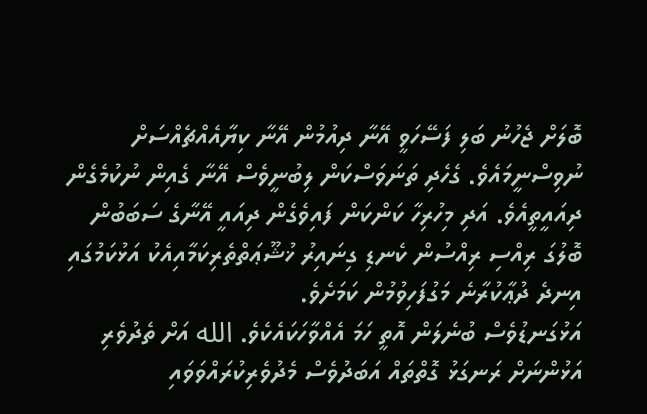ބޮލަށް ޖެހުނު ބަލި ފަސޭހަވީ އޭނާ ދިއުމުން އޭނާ ކިޔާއެއްޗެއްސަށް ނުވިސްނީމައެވެ. ގެހެދި ތަނަވަސްކަން ލިބުނީވެސް އޭނާ ގެއިން ނުކުމެގެން ދިއައީތީއެވެ. އަދި މިހުރިހާ ކަންކަން ފައިވެގެން ދިއައީ އޭނާގެ ސަބަބުން ބޮލުގަ ރިއްސި ރިއްސުން ކެނޑި ގިނައިރު ޚުޝޫޢަތްތެރިކަމާއިއެކު އަޅުކަމުގައި އިނދެ ދުޢާކުރާނެ މަގުފަހިވުމުން ކަމަށެވެ.
އަޅުގަނޑުވެސް ބުނެލަން އޮތީ ހަމަ އެއްވާހަކައެކެވެ. الله އަށް ތެދުވެރި އަޅުންނަށް ރަނގަޅު ގޮތްތައް އަބަދުވެސް މެދުވެރިކުރައްވަވައި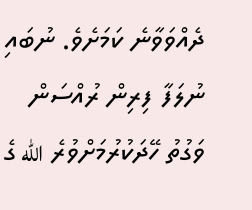ދެއްވަވާނެ ކަމަށެވެ. ނުބައި ނުލަފާ ފިރިން ރުއްސަން ވަގުތު ހޭދަކުރުމަށްވުރެ الله ގެ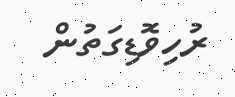ރުހިވޮޑިގަތުން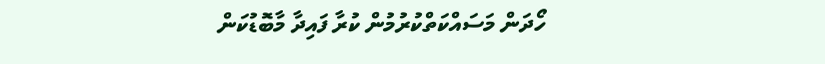ހޯދަން މަސައްކަތްކުރުމުން ކުރާ ފައިދާ މާބޮޑުކަން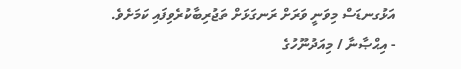އަޅުގނޑަސް މިވަނީ ވަރަށް ރަނގަޅަށް ތަޖުރިބާކުރެވިފައި ކަމަށެވެ.
- އިޙްޞާނާ / މިއަދުނޫހުގެ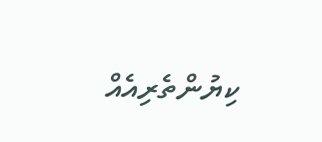ކިޔުންތެރިއެއް